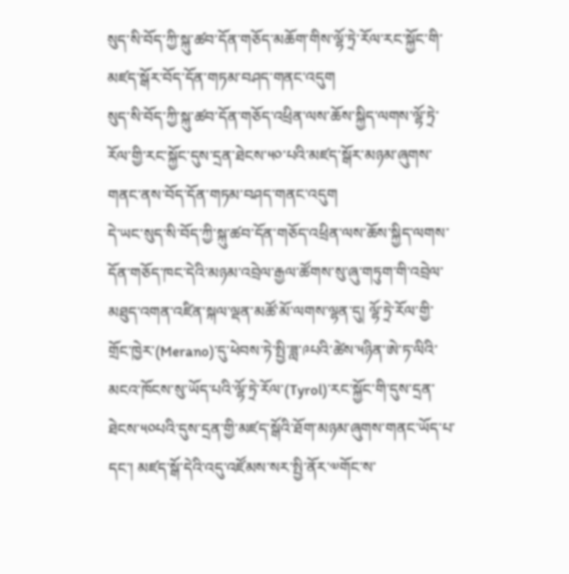སུད་སི་བོད་ཀྱི་སྐུ་ཚབ་དོན་གཅོད་མཆོག་གིས་ལྷོ་ཏྲེ་རོལ་རང་སྐྱོང་གི་མཛད་སྒོར་བོད་དོན་གཏམ་བཤད་གནང་འདུག
སུད་སི་བོད་ཀྱི་སྐུ་ཚབ་དོན་གཅོད་འཕྲིན་ལས་ཆོས་སྐྱིད་ལགས་ལྷོ་ཏྲེ་རོལ་གྱི་རང་སྐྱོང་དུས་དྲན་ཐེངས་༥༠་པའི་མཛད་སྒོར་མཉམ་ཞུགས་གནང་ནས་བོད་དོན་གཏམ་བཤད་གནང་འདུག
དེ་ཡང་སུད་སི་བོད་ཀྱི་སྐུ་ཚབ་དོན་གཅོད་འཕྲིན་ལས་ཆོས་སྐྱིད་ལགས་དོན་གཅོད་ཁང་དེའི་མཉམ་འབྲེལ་རྒྱལ་ཚོགས་སུ་ཞུ་གཏུག་གི་འབྲེལ་མཐུད་འགན་འཛིན་སྐལ་ལྡན་མཚོ་མོ་ལགས་ལྷན་དུ། ལྷོ་ཏྲེ་རོལ་གྱི་གྲོང་ཁྱེར་(Merano)་དུ་ཕེབས་ཏེ་སྤྱི་ཟླ་༩པའི་ཚེས་༥ཉིན་ཨེ་ཏ་ལིའི་མངའ་ཁོངས་སུ་ཡོད་པའི་ལྷོ་ཏྲེ་རོལ་(Tyrol)་རང་སྐྱོང་གི་དུས་དྲན་ཐེངས་༥༠པའི་དུས་དྲན་གྱི་མཛད་སྒོའི་ཐོག་མཉམ་ཞུགས་གནང་ཡོད་པ་དང་། མཛད་སྒོ་དེའི་འདུ་འཛོམས་སར་སྤྱི་ནོར་༧གོང་ས་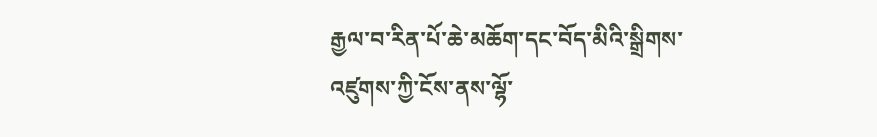རྒྱལ་བ་རིན་པོ་ཆེ་མཆོག་དང་བོད་མིའི་སྒྲིགས་འཛུགས་ཀྱི་ངོས་ནས་ལྷོ་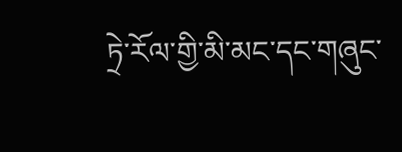ཏྲེ་རོལ་གྱི་མི་མང་དང་གཞུང་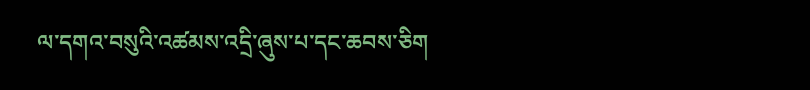ལ་དགའ་བསུའི་འཚམས་འདྲི་ཞུས་པ་དང་ཆབས་ཅིག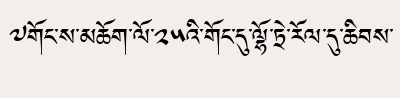༧གོང་ས་མཆོག་ལོ་༢༥འི་གོང་དུ་ལྷོ་ཏྲེ་རོལ་དུ་ཆིབས་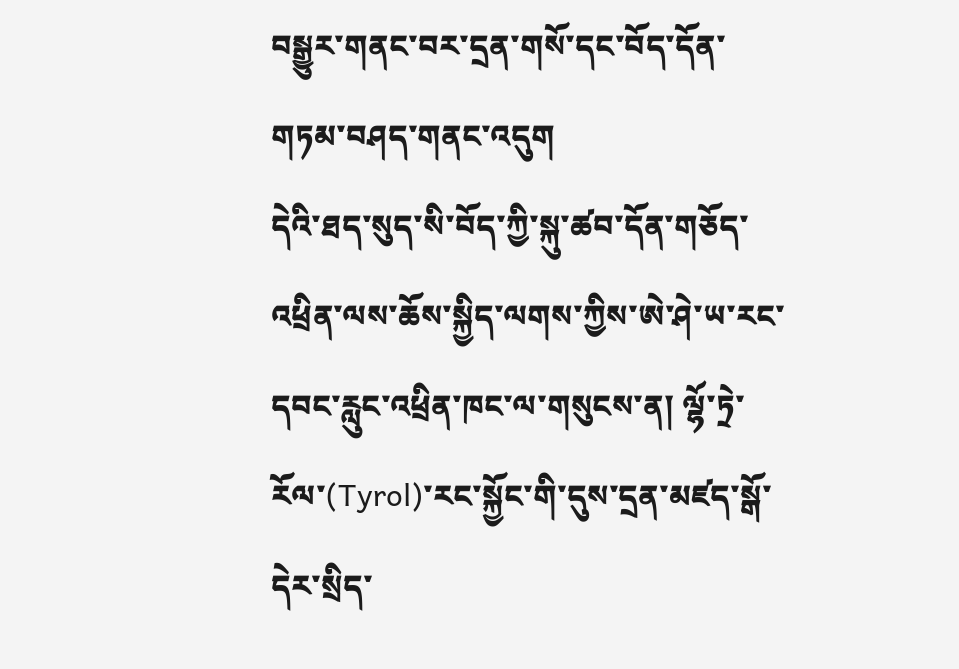བསྒྱུར་གནང་བར་དྲན་གསོ་དང་བོད་དོན་གཏམ་བཤད་གནང་འདུག
དེའི་ཐད་སུད་སི་བོད་ཀྱི་སྐུ་ཚབ་དོན་གཅོད་འཕྲིན་ལས་ཆོས་སྐྱིད་ལགས་ཀྱིས་ཨེ་ཤེ་ཡ་རང་དབང་རླུང་འཕྲིན་ཁང་ལ་གསུངས་ན། ལྷོ་ཏྲེ་རོལ་(Tyrol)་རང་སྐྱོང་གི་དུས་དྲན་མཛད་སྒོ་དེར་སྲིད་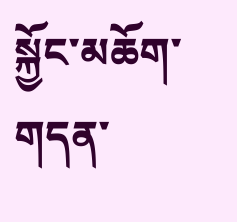སྐྱོང་མཆོག་གདན་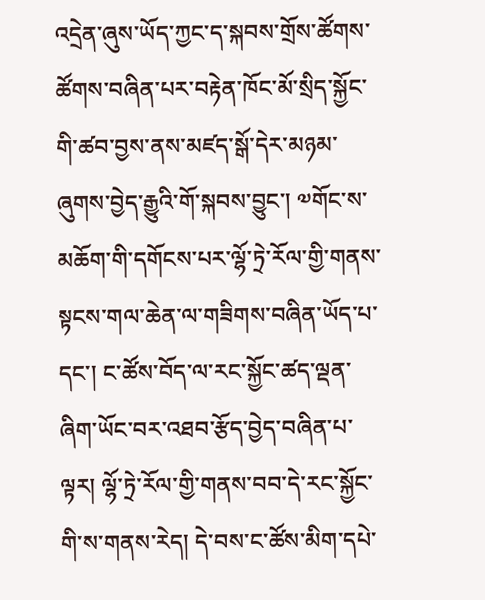འདྲེན་ཞུས་ཡོད་ཀྱང་ད་སྐབས་གྲོས་ཚོགས་ཚོགས་བཞིན་པར་བརྟེན་ཁོང་མོ་སྲིད་སྐྱོང་གི་ཚབ་བྱས་ནས་མཛད་སྒོ་དེར་མཉམ་ཞུགས་བྱེད་རྒྱུའི་གོ་སྐབས་བྱུང་། ༧གོང་ས་མཆོག་གི་དགོངས་པར་ལྷོ་ཏྲེ་རོལ་གྱི་གནས་སྟངས་གལ་ཆེན་ལ་གཟིགས་བཞིན་ཡོད་པ་དང་། ང་ཚོས་བོད་ལ་རང་སྐྱོང་ཚད་ལྡན་ཞིག་ཡོང་བར་འཐབ་རྩོད་བྱེད་བཞིན་པ་ལྟར། ལྷོ་ཏྲེ་རོལ་གྱི་གནས་བབ་དེ་རང་སྐྱོང་གི་ས་གནས་རེད། དེ་བས་ང་ཚོས་མིག་དཔེ་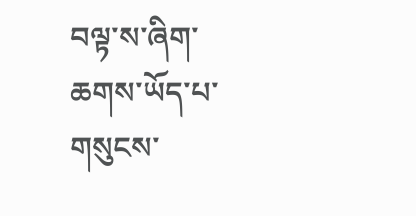བལྟ་ས་ཞིག་ཆགས་ཡོད་པ་གསུངས་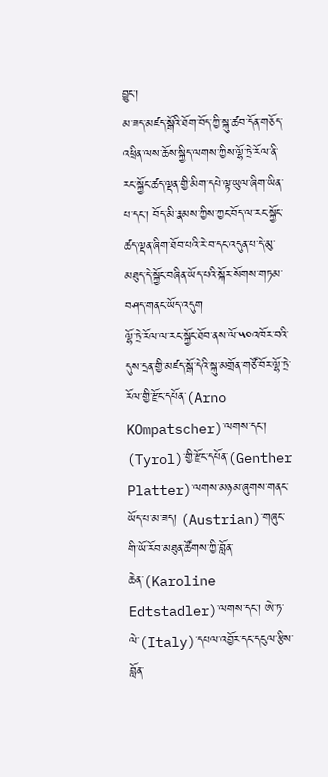བྱུང་།
མ་ཟད་མཛད་སྒོའི་ཐོག་བོད་ཀྱི་སྐུ་ཚབ་དོན་གཅོད་འཕྲིན་ལས་ཆོས་སྐྱིད་ལགས་ཀྱིས་ལྷོ་ཏྲེ་རོལ་ནི་རང་སྐྱོང་ཚད་ལྡན་གྱི་མིག་དཔེ་ལྟ་ཡུལ་ཞིག་ཡིན་པ་དང་། བོད་མི་རྣམས་ཀྱིས་ཀྱང་བོད་ལ་རང་སྐྱོང་ཚད་ལྡན་ཞིག་ཐོབ་པའི་རེ་བ་དང་འདུན་པ་དེ་མུ་མཐུད་དེ་སྐྱོང་བཞིན་ཡོད་པའི་སྐོར་སོགས་གཏམ་བཤད་གནང་ཡོད་འདུག
ལྷོ་ཏྲེ་རོལ་ལ་རང་སྐྱོང་ཐོབ་ནས་ལོ་༥༠འཁོར་བའི་དུས་དྲན་གྱི་མཛད་སྒོ་དེའི་སྐུ་མགྲོན་གཙོ་བོར་ལྷོ་ཏྲེ་རོལ་གྱི་རྫོང་དཔོན་(Arno KOmpatscher)་ལགས་དང་། (Tyrol)་གྱི་རྫོང་དཔོན་(Genther Platter)་ལགས་མཉམ་ཞུགས་གནང་ཡོད་པ་མ་ཟད། (Austrian)་གཞུང་གི་ཡོ་རོབ་མཐུན་ཚོགས་ཀྱི་བློན་ཆེན་(Karoline Edtstadler)་ལགས་དང་། ཨེ་ཏ་ལེ་(Italy)་དཔལ་འབྱོར་དང་དངུལ་རྩིས་བློན་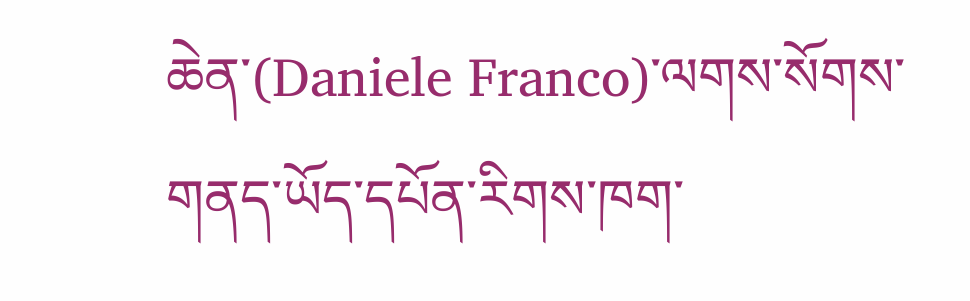ཆེན་(Daniele Franco)་ལགས་སོགས་གནད་ཡོད་དཔོན་རིགས་ཁག་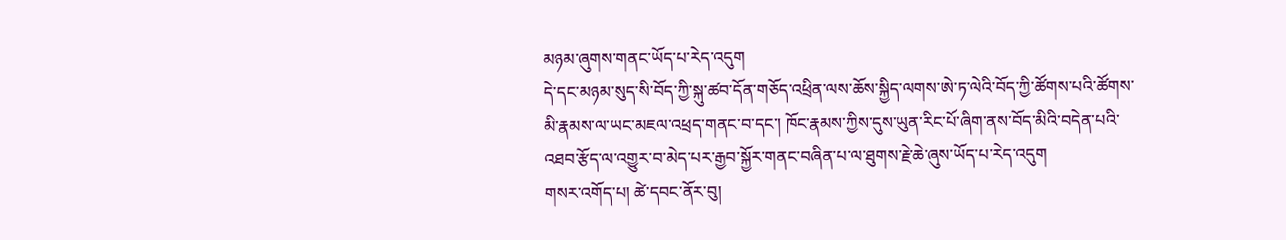མཉམ་ཞུགས་གནང་ཡོད་པ་རེད་འདུག
དེ་དང་མཉམ་སུད་སི་བོད་ཀྱི་སྐུ་ཚབ་དོན་གཅོད་འཕྲིན་ལས་ཆོས་སྐྱིད་ལགས་ཨེ་ཏ་ལེའི་བོད་ཀྱི་ཚོགས་པའི་ཚོགས་མི་རྣམས་ལ་ཡང་མཇལ་འཕྲད་གནང་བ་དང་། ཁོང་རྣམས་ཀྱིས་དུས་ཡུན་རིང་པོ་ཞིག་ནས་བོད་མིའི་བདེན་པའི་འཐབ་རྩོད་ལ་འགྱུར་བ་མེད་པར་རྒྱབ་སྐྱོར་གནང་བཞིན་པ་ལ་ཐུགས་རྗེ་ཆེ་ཞུས་ཡོད་པ་རེད་འདུག
གསར་འགོད་པ། ཚེ་དབང་ནོར་བུ།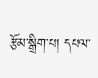རྩོམ་སྒྲིག་པ། དཔལ་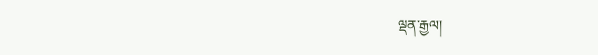ལྡན་རྒྱལ།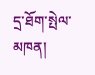དྲ་ཐོག་སྤེལ་མཁན།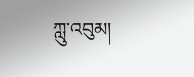ཀླུ་འབུམ།